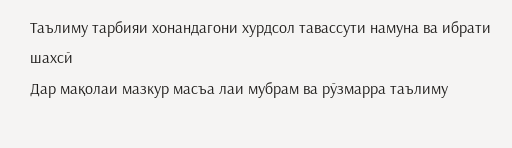Таълиму тарбияи хонандагони хурдсол тавассути намуна ва ибрати шахсӣ
Дар мақолаи мазкур масъа лаи мубрам ва рӯзмарра таълиму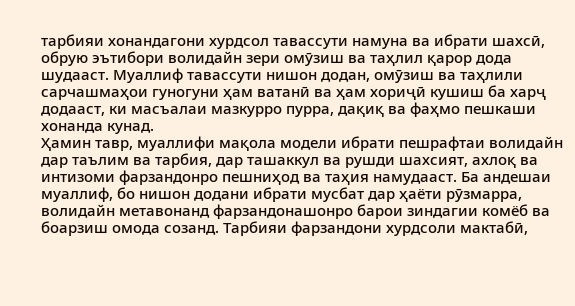тарбияи хонандагони хурдсол тавассути намуна ва ибрати шахсӣ, обрую эътибори волидайн зери омӯзиш ва таҳлил қарор дода шудааст. Муаллиф тавассути нишон додан, омӯзиш ва таҳлили сарчашмаҳои гуногуни ҳам ватанӣ ва ҳам хориҷӣ кушиш ба харҷ додааст, ки масъалаи мазкурро пурра, дақиқ ва фаҳмо пешкаши хонанда кунад.
Ҳамин тавр, муаллифи мақола модели ибрати пешрафтаи волидайн дар таълим ва тарбия, дар ташаккул ва рушди шахсият, ахлоқ ва интизоми фарзандонро пешниҳод ва таҳия намудааст. Ба андешаи муаллиф, бо нишон додани ибрати мусбат дар ҳаёти рӯзмарра, волидайн метавонанд фарзандонашонро барои зиндагии комёб ва боарзиш омода созанд. Тарбияи фарзандони хурдсоли мактабӣ,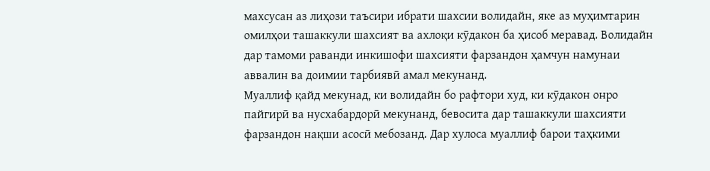махсусан аз лиҳози таъсири ибрати шахсии волидайн, яке аз муҳимтарин омилҳои ташаккули шахсият ва ахлоқи кӯдакон ба ҳисоб меравад. Волидайн дар тамоми раванди инкишофи шахсияти фарзандон ҳамчун намунаи аввалин ва доимии тарбиявӣ амал мекунанд.
Муаллиф қайд мекунад, ки волидайн бо рафтори худ, ки кӯдакон онро пайгирӣ ва нусхабардорӣ мекунанд, бевосита дар ташаккули шахсияти фарзандон нақши асосӣ мебозанд. Дар хулоса муаллиф барои таҳкими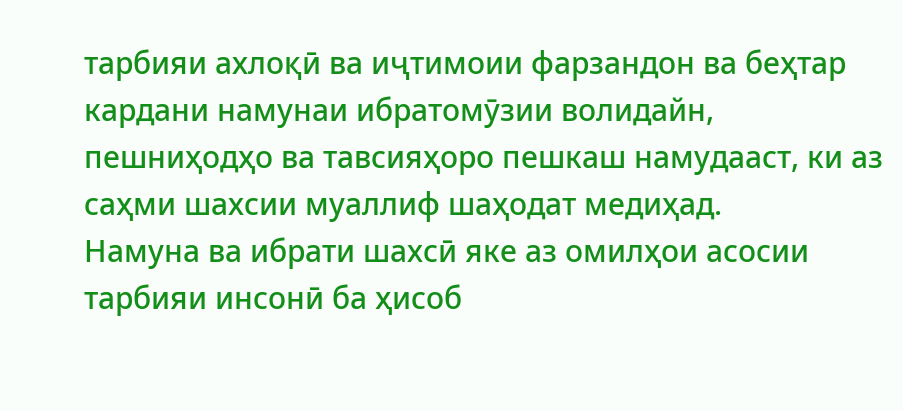тарбияи ахлоқӣ ва иҷтимоии фарзандон ва беҳтар кардани намунаи ибратомӯзии волидайн, пешниҳодҳо ва тавсияҳоро пешкаш намудааст, ки аз саҳми шахсии муаллиф шаҳодат медиҳад.
Намуна ва ибрати шахсӣ яке аз омилҳои асосии тарбияи инсонӣ ба ҳисоб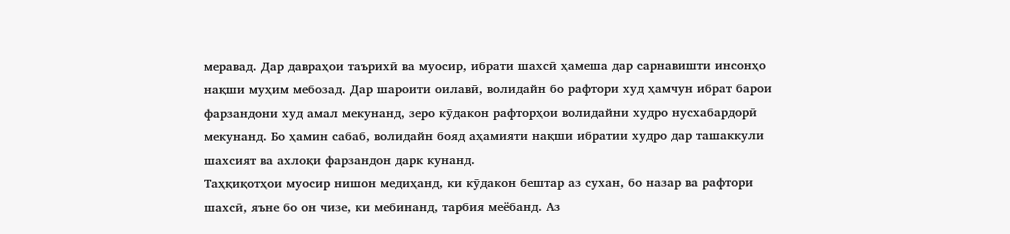меравад. Дар давраҳои таърихӣ ва муосир, ибрати шахсӣ ҳамеша дар сарнавишти инсонҳо нақши муҳим мебозад. Дар шароити оилавӣ, волидайн бо рафтори худ ҳамчун ибрат барои фарзандони худ амал мекунанд, зеро кӯдакон рафторҳои волидайни худро нусхабардорӣ мекунанд. Бо ҳамин сабаб, волидайн бояд аҳамияти нақши ибратии худро дар ташаккули шахсият ва ахлоқи фарзандон дарк кунанд.
Таҳқиқотҳои муосир нишон медиҳанд, ки кӯдакон бештар аз сухан, бо назар ва рафтори шахсӣ, яъне бо он чизе, ки мебинанд, тарбия меёбанд. Аз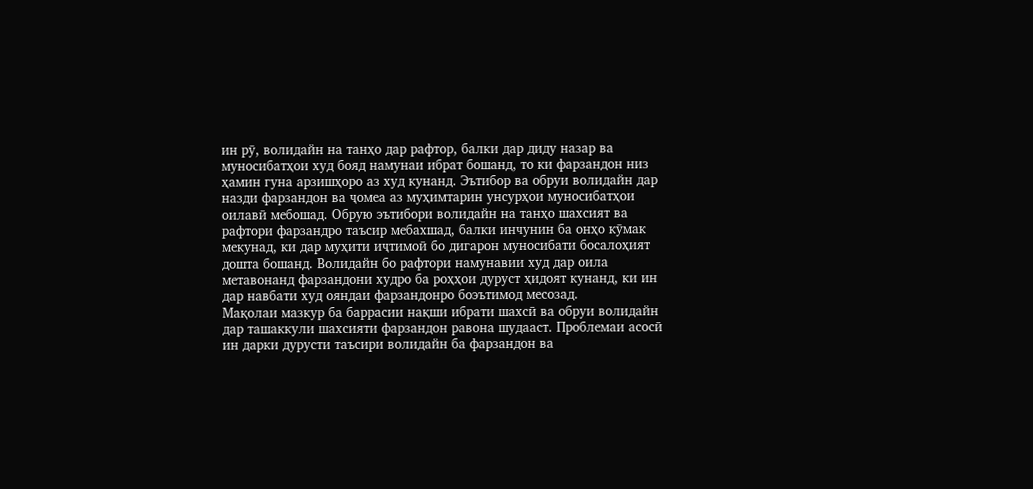ин рӯ, волидайн на танҳо дар рафтор, балки дар диду назар ва муносибатҳои худ бояд намунаи ибрат бошанд, то ки фарзандон низ ҳамин гуна арзишҳоро аз худ кунанд. Эътибор ва обруи волидайн дар назди фарзандон ва ҷомеа аз муҳимтарин унсурҳои муносибатҳои оилавӣ мебошад. Обрую эътибори волидайн на танҳо шахсият ва рафтори фарзандро таъсир мебахшад, балки инчунин ба онҳо кӯмак мекунад, ки дар муҳити иҷтимоӣ бо дигарон муносибати босалоҳият дошта бошанд. Волидайн бо рафтори намунавии худ дар оила метавонанд фарзандони худро ба роҳҳои дуруст ҳидоят кунанд, ки ин дар навбати худ ояндаи фарзандонро боэътимод месозад.
Мақолаи мазкур ба баррасии нақши ибрати шахсӣ ва обруи волидайн дар ташаккули шахсияти фарзандон равона шудааст. Проблемаи асосӣ ин дарки дурусти таъсири волидайн ба фарзандон ва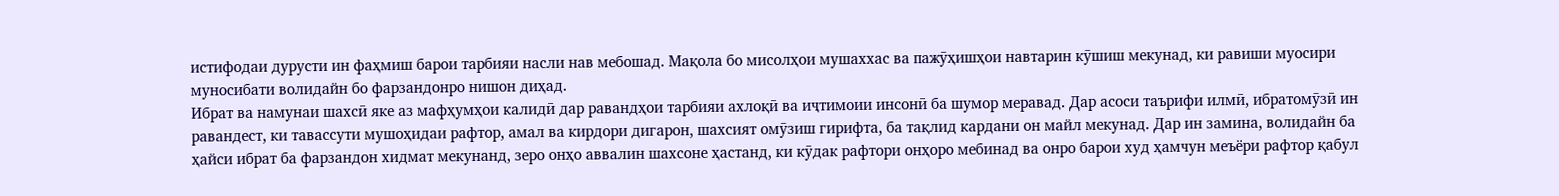истифодаи дурусти ин фаҳмиш барои тарбияи насли нав мебошад. Мақола бо мисолҳои мушаххас ва пажӯҳишҳои навтарин кӯшиш мекунад, ки равиши муосири муносибати волидайн бо фарзандонро нишон диҳад.
Ибрат ва намунаи шахсӣ яке аз мафҳумҳои калидӣ дар равандҳои тарбияи ахлоқӣ ва иҷтимоии инсонӣ ба шумор меравад. Дар асоси таърифи илмӣ, ибратомӯзӣ ин равандест, ки тавассути мушоҳидаи рафтор, амал ва кирдори дигарон, шахсият омӯзиш гирифта, ба тақлид кардани он майл мекунад. Дар ин замина, волидайн ба ҳайси ибрат ба фарзандон хидмат мекунанд, зеро онҳо аввалин шахсоне ҳастанд, ки кӯдак рафтори онҳоро мебинад ва онро барои худ ҳамчун меъёри рафтор қабул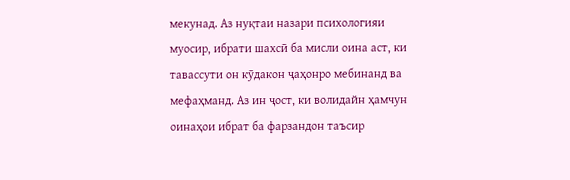мекунад. Аз нуқтаи назари психологияи муосир, ибрати шахсӣ ба мисли оина аст, ки тавассути он кӯдакон ҷаҳонро мебинанд ва мефаҳманд. Аз ин ҷост, ки волидайн ҳамчун оинаҳои ибрат ба фарзандон таъсир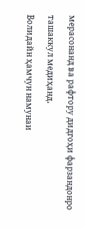мерасонанд ва рафтору дидгоҳи фарзандонро ташаккул медиҳанд.
Волидайн ҳамчун намунаи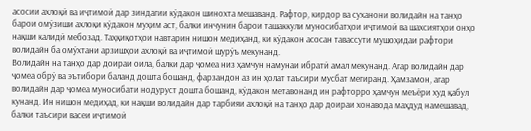асосии ахлоқӣ ва иҷтимоӣ дар зиндагии кӯдакон шинохта мешаванд. Рафтор, кирдор ва суханони волидайн на танҳо барои омӯзиши ахлоқи кӯдакон муҳим аст, балки инчунин барои ташаккули муносибатҳои иҷтимоӣ ва шахсиятҳои онҳо нақши калидӣ мебозад. Таҳқиқотҳои навтарин нишон медиҳанд, ки кӯдакон асосан тавассути мушоҳидаи рафтори волидайн ба омӯхтани арзишҳои ахлоқӣ ва иҷтимоӣ шурӯъ мекунанд.
Волидайн на танҳо дар доираи оила, балки дар ҷомеа низ ҳамчун намунаи ибратӣ амал мекунанд. Агар волидайн дар ҷомеа обрӯ ва эътибори баланд дошта бошанд, фарзандон аз ин ҳолат таъсири мусбат мегиранд. Ҳамзамон, агар волидайн дар ҷомеа муносибати нодуруст дошта бошанд, кӯдакон метавонанд ин рафторро ҳамчун меъёри худ қабул кунанд. Ин нишон медиҳад, ки нақши волидайн дар тарбияи ахлоқӣ на танҳо дар доираи хонавода маҳдуд намешавад, балки таъсири васеи иҷтимоӣ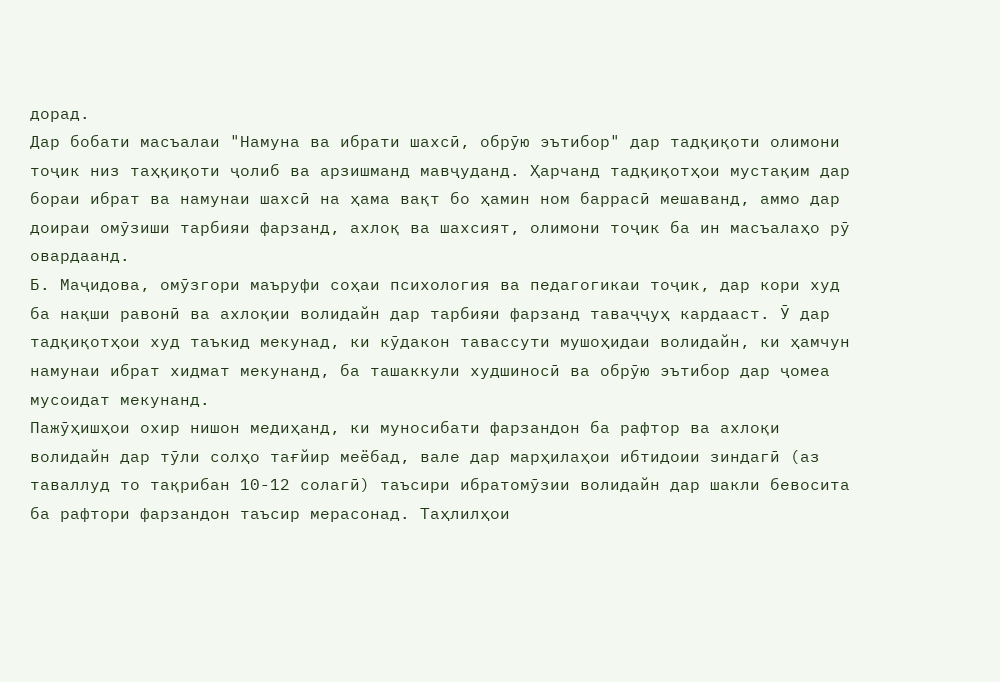дорад.
Дар бобати масъалаи "Намуна ва ибрати шахсӣ, обрӯю эътибор" дар тадқиқоти олимони тоҷик низ таҳқиқоти ҷолиб ва арзишманд мавҷуданд. Ҳарчанд тадқиқотҳои мустақим дар бораи ибрат ва намунаи шахсӣ на ҳама вақт бо ҳамин ном баррасӣ мешаванд, аммо дар доираи омӯзиши тарбияи фарзанд, ахлоқ ва шахсият, олимони тоҷик ба ин масъалаҳо рӯ овардаанд.
Б. Маҷидова, омӯзгори маъруфи соҳаи психология ва педагогикаи тоҷик, дар кори худ ба нақши равонӣ ва ахлоқии волидайн дар тарбияи фарзанд таваҷҷуҳ кардааст. Ӯ дар тадқиқотҳои худ таъкид мекунад, ки кӯдакон тавассути мушоҳидаи волидайн, ки ҳамчун намунаи ибрат хидмат мекунанд, ба ташаккули худшиносӣ ва обрӯю эътибор дар ҷомеа мусоидат мекунанд.
Пажӯҳишҳои охир нишон медиҳанд, ки муносибати фарзандон ба рафтор ва ахлоқи волидайн дар тӯли солҳо тағйир меёбад, вале дар марҳилаҳои ибтидоии зиндагӣ (аз таваллуд то тақрибан 10-12 солагӣ) таъсири ибратомӯзии волидайн дар шакли бевосита ба рафтори фарзандон таъсир мерасонад. Таҳлилҳои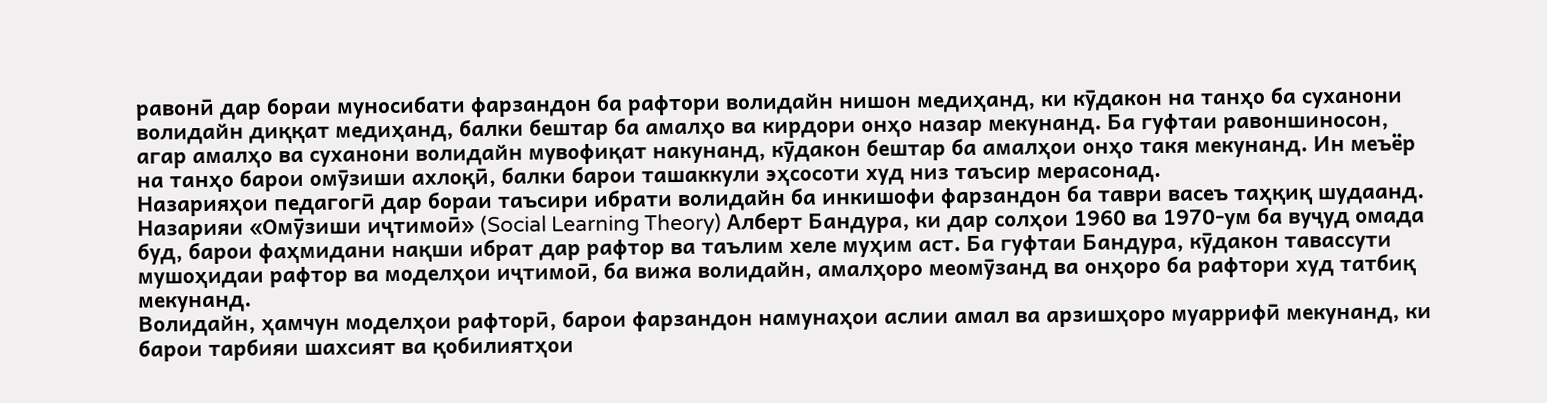равонӣ дар бораи муносибати фарзандон ба рафтори волидайн нишон медиҳанд, ки кӯдакон на танҳо ба суханони волидайн диққат медиҳанд, балки бештар ба амалҳо ва кирдори онҳо назар мекунанд. Ба гуфтаи равоншиносон, агар амалҳо ва суханони волидайн мувофиқат накунанд, кӯдакон бештар ба амалҳои онҳо такя мекунанд. Ин меъёр на танҳо барои омӯзиши ахлоқӣ, балки барои ташаккули эҳсосоти худ низ таъсир мерасонад.
Назарияҳои педагогӣ дар бораи таъсири ибрати волидайн ба инкишофи фарзандон ба таври васеъ таҳқиқ шудаанд. Назарияи «Омӯзиши иҷтимоӣ» (Social Learning Theory) Алберт Бандура, ки дар солҳои 1960 ва 1970-ум ба вуҷуд омада буд, барои фаҳмидани нақши ибрат дар рафтор ва таълим хеле муҳим аст. Ба гуфтаи Бандура, кӯдакон тавассути мушоҳидаи рафтор ва моделҳои иҷтимоӣ, ба вижа волидайн, амалҳоро меомӯзанд ва онҳоро ба рафтори худ татбиқ мекунанд.
Волидайн, ҳамчун моделҳои рафторӣ, барои фарзандон намунаҳои аслии амал ва арзишҳоро муаррифӣ мекунанд, ки барои тарбияи шахсият ва қобилиятҳои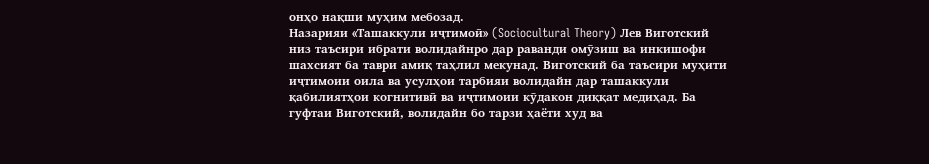онҳо нақши муҳим мебозад.
Назарияи «Ташаккули иҷтимоӣ» (Sociocultural Theory) Лев Виготский низ таъсири ибрати волидайнро дар раванди омӯзиш ва инкишофи шахсият ба таври амиқ таҳлил мекунад. Виготский ба таъсири муҳити иҷтимоии оила ва усулҳои тарбияи волидайн дар ташаккули қабилиятҳои когнитивӣ ва иҷтимоии кӯдакон диққат медиҳад. Ба гуфтаи Виготский, волидайн бо тарзи ҳаёти худ ва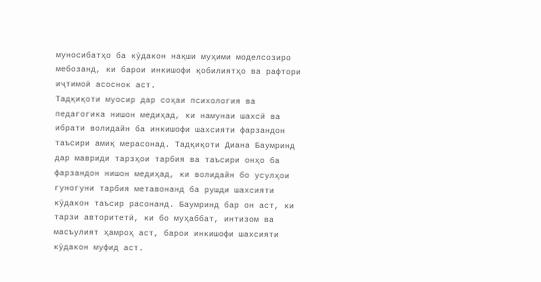муносибатҳо ба кӯдакон нақши муҳими моделсозиро мебозанд, ки барои инкишофи қобилиятҳо ва рафтори иҷтимоӣ асоснок аст.
Тадқиқоти муосир дар соҳаи психология ва педагогика нишон медиҳад, ки намунаи шахсӣ ва ибрати волидайн ба инкишофи шахсияти фарзандон таъсири амиқ мерасонад. Тадқиқоти Диана Баумринд дар мавриди тарзҳои тарбия ва таъсири онҳо ба фарзандон нишон медиҳад, ки волидайн бо усулҳои гуногуни тарбия метавонанд ба рушди шахсияти кӯдакон таъсир расонанд. Баумринд бар он аст, ки тарзи авторитетӣ, ки бо муҳаббат, интизом ва масъулият ҳамроҳ аст, барои инкишофи шахсияти кӯдакон муфид аст.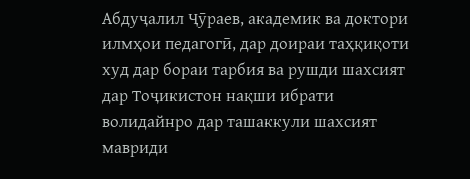Абдуҷалил Ҷӯраев, академик ва доктори илмҳои педагогӣ, дар доираи таҳқиқоти худ дар бораи тарбия ва рушди шахсият дар Тоҷикистон нақши ибрати волидайнро дар ташаккули шахсият мавриди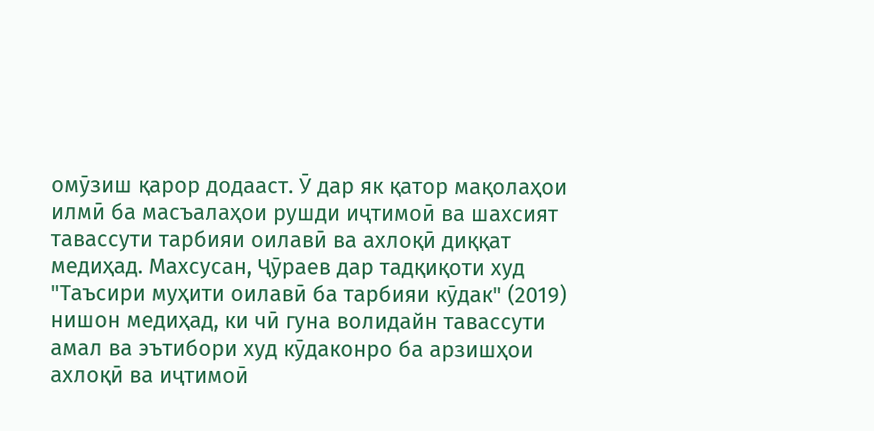омӯзиш қарор додааст. Ӯ дар як қатор мақолаҳои илмӣ ба масъалаҳои рушди иҷтимоӣ ва шахсият тавассути тарбияи оилавӣ ва ахлоқӣ диққат медиҳад. Махсусан, Ҷӯраев дар тадқиқоти худ "Таъсири муҳити оилавӣ ба тарбияи кӯдак" (2019) нишон медиҳад, ки чӣ гуна волидайн тавассути амал ва эътибори худ кӯдаконро ба арзишҳои ахлоқӣ ва иҷтимоӣ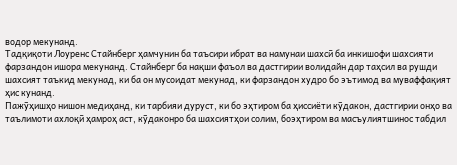водор мекунанд.
Тадқиқоти Лоуренс Стайнберг ҳамчунин ба таъсири ибрат ва намунаи шахсӣ ба инкишофи шахсияти фарзандон ишора мекунанд. Стайнберг ба нақши фаъол ва дастгирии волидайн дар таҳсил ва рушди шахсият таъкид мекунад, ки ба он мусоидат мекунад, ки фарзандон худро бо эътимод ва муваффақият ҳис кунанд.
Пажӯҳишҳо нишон медиҳанд, ки тарбияи дуруст, ки бо эҳтиром ба ҳиссиёти кӯдакон, дастгирии онҳо ва таълимоти ахлоқӣ ҳамроҳ аст, кӯдаконро ба шахсиятҳои солим, боэҳтиром ва масъулиятшинос табдил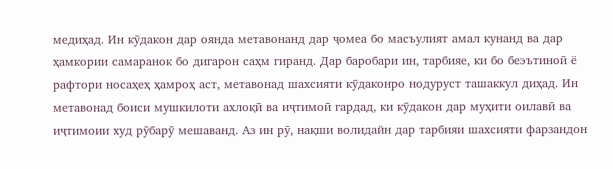медиҳад. Ин кӯдакон дар оянда метавонанд дар ҷомеа бо масъулият амал кунанд ва дар ҳамкории самаранок бо дигарон саҳм гиранд. Дар баробари ин, тарбияе, ки бо беэътиноӣ ё рафтори носаҳеҳ ҳамроҳ аст, метавонад шахсияти кӯдаконро нодуруст ташаккул диҳад. Ин метавонад боиси мушкилоти ахлоқӣ ва иҷтимоӣ гардад, ки кӯдакон дар муҳити оилавӣ ва иҷтимоии худ рӯбарӯ мешаванд. Аз ин рӯ, нақши волидайн дар тарбияи шахсияти фарзандон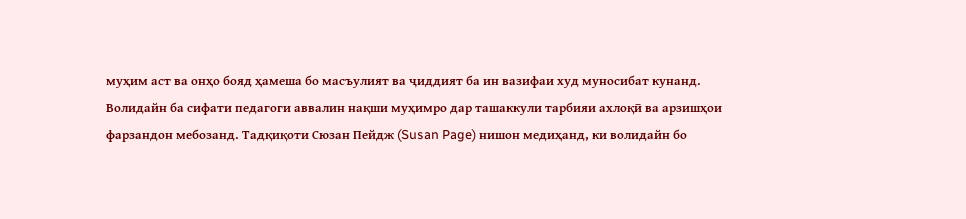муҳим аст ва онҳо бояд ҳамеша бо масъулият ва ҷиддият ба ин вазифаи худ муносибат кунанд.
Волидайн ба сифати педагоги аввалин нақши муҳимро дар ташаккули тарбияи ахлоқӣ ва арзишҳои фарзандон мебозанд. Тадқиқоти Сюзан Пейдж (Susan Page) нишон медиҳанд, ки волидайн бо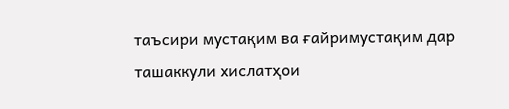таъсири мустақим ва ғайримустақим дар ташаккули хислатҳои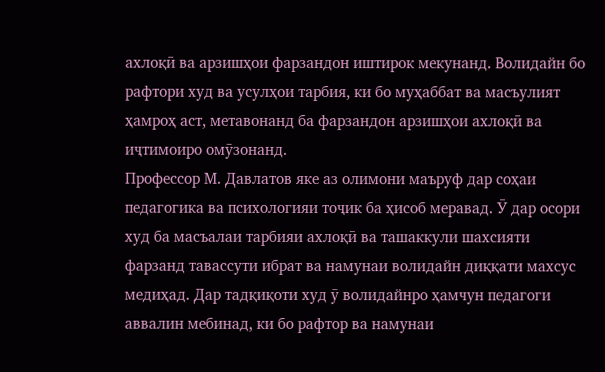ахлоқӣ ва арзишҳои фарзандон иштирок мекунанд. Волидайн бо рафтори худ ва усулҳои тарбия, ки бо муҳаббат ва масъулият ҳамроҳ аст, метавонанд ба фарзандон арзишҳои ахлоқӣ ва иҷтимоиро омӯзонанд.
Профессор М. Давлатов яке аз олимони маъруф дар соҳаи педагогика ва психологияи тоҷик ба ҳисоб меравад. Ӯ дар осори худ ба масъалаи тарбияи ахлоқӣ ва ташаккули шахсияти фарзанд тавассути ибрат ва намунаи волидайн диққати махсус медиҳад. Дар тадқиқоти худ ӯ волидайнро ҳамчун педагоги аввалин мебинад, ки бо рафтор ва намунаи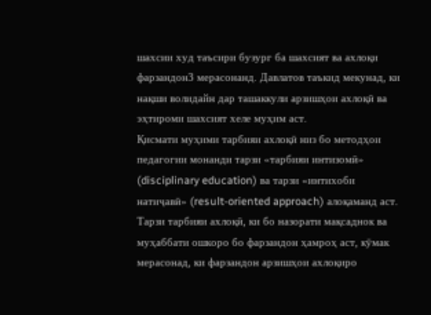шахсии худ таъсири бузург ба шахсият ва ахлоқи фарзандон3 мерасонанд. Давлатов таъкид мекунад, ки нақши волидайн дар ташаккули арзишҳои ахлоқӣ ва эҳтироми шахсият хеле муҳим аст.
Қисмати муҳими тарбияи ахлоқӣ низ бо методҳои педагогии монанди тарзи «тарбияи интизомӣ» (disciplinary education) ва тарзи «интихоби натиҷавӣ» (result-oriented approach) алоқаманд аст. Тарзи тарбияи ахлоқӣ, ки бо назорати мақсаднок ва муҳаббати ошкоро бо фарзандон ҳамроҳ аст, кӯмак мерасонад, ки фарзандон арзишҳои ахлоқиро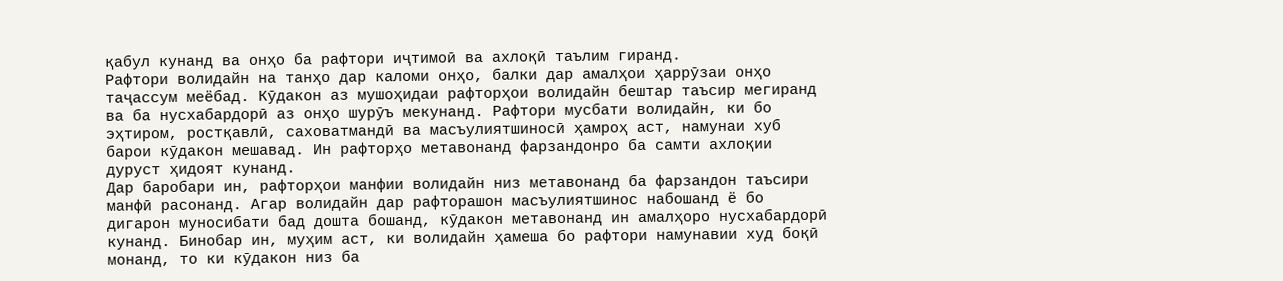қабул кунанд ва онҳо ба рафтори иҷтимоӣ ва ахлоқӣ таълим гиранд.
Рафтори волидайн на танҳо дар каломи онҳо, балки дар амалҳои ҳаррӯзаи онҳо таҷассум меёбад. Кӯдакон аз мушоҳидаи рафторҳои волидайн бештар таъсир мегиранд ва ба нусхабардорӣ аз онҳо шурӯъ мекунанд. Рафтори мусбати волидайн, ки бо эҳтиром, ростқавлӣ, саховатмандӣ ва масъулиятшиносӣ ҳамроҳ аст, намунаи хуб барои кӯдакон мешавад. Ин рафторҳо метавонанд фарзандонро ба самти ахлоқии дуруст ҳидоят кунанд.
Дар баробари ин, рафторҳои манфии волидайн низ метавонанд ба фарзандон таъсири манфӣ расонанд. Агар волидайн дар рафторашон масъулиятшинос набошанд ё бо дигарон муносибати бад дошта бошанд, кӯдакон метавонанд ин амалҳоро нусхабардорӣ кунанд. Бинобар ин, муҳим аст, ки волидайн ҳамеша бо рафтори намунавии худ боқӣ монанд, то ки кӯдакон низ ба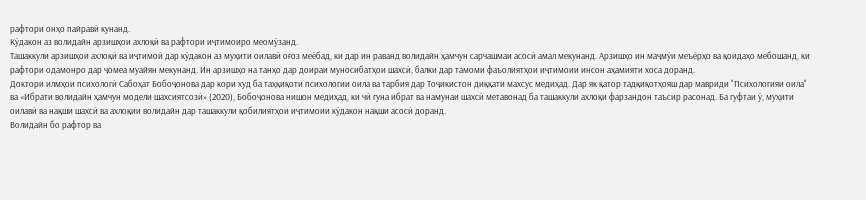рафтори онҳо пайравӣ кунанд.
Кӯдакон аз волидайн арзишҳои ахлоқӣ ва рафтори иҷтимоиро меомӯзанд.
Ташаккули арзишҳои ахлоқӣ ва иҷтимоӣ дар кӯдакон аз муҳити оилавӣ оғоз меёбад, ки дар ин раванд волидайн ҳамчун сарчашмаи асосӣ амал мекунанд. Арзишҳо ин маҷмӯи меъёрҳо ва қоидаҳо мебошанд, ки рафтори одамонро дар ҷомеа муайян мекунанд. Ин арзишҳо на танҳо дар доираи муносибатҳои шахсӣ, балки дар тамоми фаъолиятҳои иҷтимоии инсон аҳамияти хоса доранд.
Доктори илмҳои психологӣ Сабоҳат Бобоҷонова дар кори худ ба таҳқиқоти психологии оила ва тарбия дар Тоҷикистон диққати махсус медиҳад. Дар як қатор тадқиқотҳояш дар мавриди "Психологияи оила" ва «Ибрати волидайн ҳамчун модели шахсиятсозӣ» (2020), Бобоҷонова нишон медиҳад, ки чӣ гуна ибрат ва намунаи шахсӣ метавонад ба ташаккули ахлоқи фарзандон таъсир расонад. Ба гуфтаи ӯ, муҳити оилавӣ ва нақши шахсӣ ва ахлоқии волидайн дар ташаккули қобилиятҳои иҷтимоии кӯдакон нақши асосӣ доранд.
Волидайн бо рафтор ва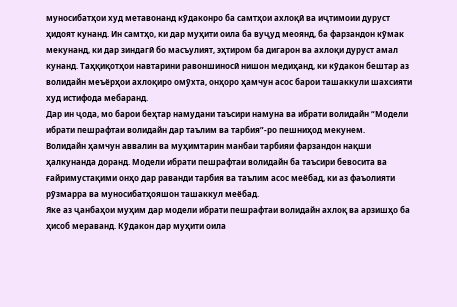муносибатҳои худ метавонанд кӯдаконро ба самтҳои ахлоқӣ ва иҷтимоии дуруст ҳидоят кунанд. Ин самтҳо, ки дар муҳити оила ба вуҷуд меоянд, ба фарзандон кӯмак мекунанд, ки дар зиндагӣ бо масъулият, эҳтиром ба дигарон ва ахлоқи дуруст амал кунанд. Таҳқиқотҳои навтарини равоншиносӣ нишон медиҳанд, ки кӯдакон бештар аз волидайн меъёрҳои ахлоқиро омӯхта, онҳоро ҳамчун асос барои ташаккули шахсияти худ истифода мебаранд.
Дар ин ҷода, мо барои беҳтар намудани таъсири намуна ва ибрати волидайн “Модели ибрати пешрафтаи волидайн дар таълим ва тарбия”-ро пешниҳод мекунем.
Волидайн ҳамчун аввалин ва муҳимтарин манбаи тарбияи фарзандон нақши ҳалкунанда доранд. Модели ибрати пешрафтаи волидайн ба таъсири бевосита ва ғайримустақими онҳо дар раванди тарбия ва таълим асос меёбад, ки аз фаъолияти рӯзмарра ва муносибатҳояшон ташаккул меёбад.
Яке аз ҷанбаҳои муҳим дар модели ибрати пешрафтаи волидайн ахлоқ ва арзишҳо ба ҳисоб мераванд. Кӯдакон дар муҳити оила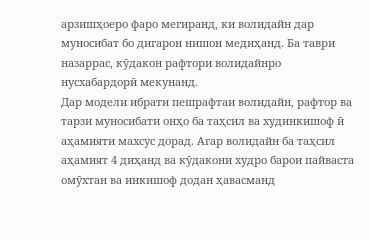арзишҳоеро фаро мегиранд, ки волидайн дар муносибат бо дигарон нишон медиҳанд. Ба таври назаррас, кӯдакон рафтори волидайнро нусхабардорӣ мекунанд.
Дар модели ибрати пешрафтаи волидайн, рафтор ва тарзи муносибати онҳо ба таҳсил ва худинкишоф ӣ аҳамияти махсус дорад. Агар волидайн ба таҳсил аҳамият 4 диҳанд ва кӯдакони худро барои пайваста омӯхтан ва инкишоф додан ҳавасманд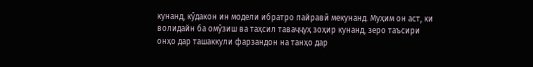кунанд, кӯдакон ин модели ибратро пайравӣ мекунанд. Муҳим он аст, ки волидайн ба омӯзиш ва таҳсил таваҷҷуҳ зоҳир кунанд, зеро таъсири онҳо дар ташаккули фарзандон на танҳо дар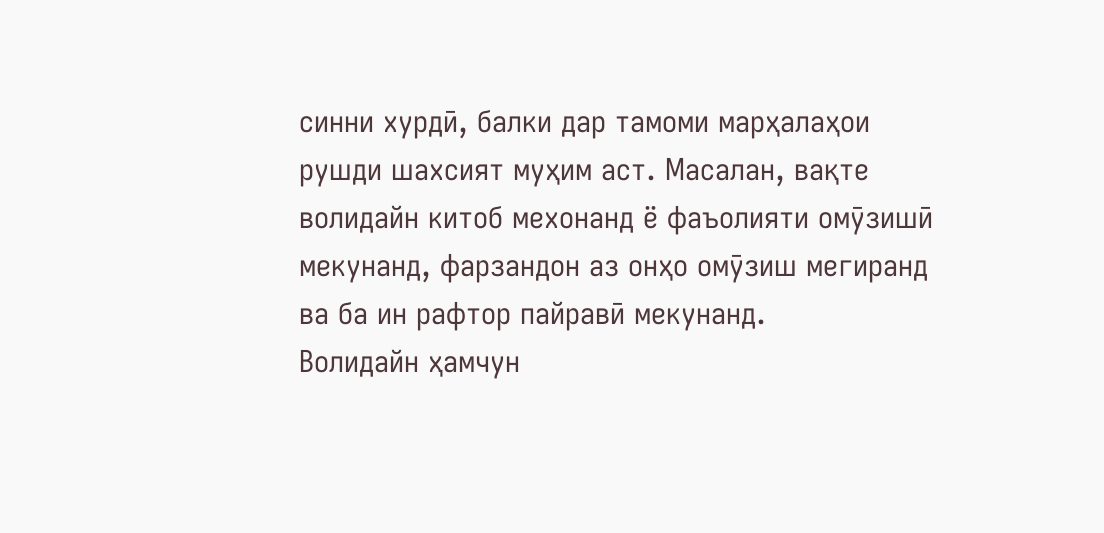синни хурдӣ, балки дар тамоми марҳалаҳои рушди шахсият муҳим аст. Масалан, вақте волидайн китоб мехонанд ё фаъолияти омӯзишӣ мекунанд, фарзандон аз онҳо омӯзиш мегиранд ва ба ин рафтор пайравӣ мекунанд.
Волидайн ҳамчун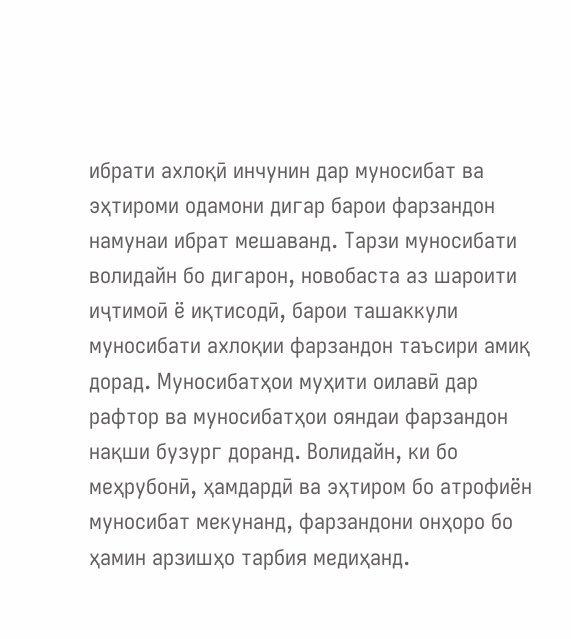ибрати ахлоқӣ инчунин дар муносибат ва эҳтироми одамони дигар барои фарзандон намунаи ибрат мешаванд. Тарзи муносибати волидайн бо дигарон, новобаста аз шароити иҷтимоӣ ё иқтисодӣ, барои ташаккули муносибати ахлоқии фарзандон таъсири амиқ дорад. Муносибатҳои муҳити оилавӣ дар рафтор ва муносибатҳои ояндаи фарзандон нақши бузург доранд. Волидайн, ки бо меҳрубонӣ, ҳамдардӣ ва эҳтиром бо атрофиён муносибат мекунанд, фарзандони онҳоро бо ҳамин арзишҳо тарбия медиҳанд.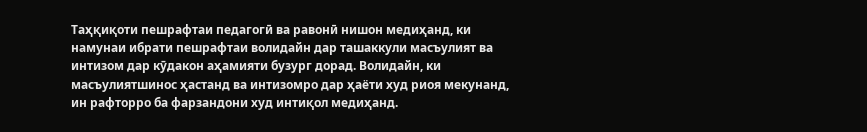Таҳқиқоти пешрафтаи педагогӣ ва равонӣ нишон медиҳанд, ки намунаи ибрати пешрафтаи волидайн дар ташаккули масъулият ва интизом дар кӯдакон аҳамияти бузург дорад. Волидайн, ки масъулиятшинос ҳастанд ва интизомро дар ҳаёти худ риоя мекунанд, ин рафторро ба фарзандони худ интиқол медиҳанд.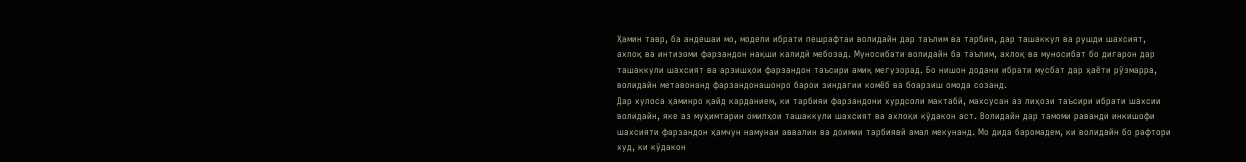Ҳамин тавр, ба андешаи мо, модели ибрати пешрафтаи волидайн дар таълим ва тарбия, дар ташаккул ва рушди шахсият, ахлоқ ва интизоми фарзандон нақши калидӣ мебозад. Муносибати волидайн ба таълим, ахлоқ ва муносибат бо дигарон дар ташаккули шахсият ва арзишҳои фарзандон таъсири амиқ мегузорад. Бо нишон додани ибрати мусбат дар ҳаёти рӯзмарра, волидайн метавонанд фарзандонашонро барои зиндагии комёб ва боарзиш омода созанд.
Дар хулоса ҳаминро қайд карданием, ки тарбияи фарзандони хурдсоли мактабӣ, махсусан аз лиҳози таъсири ибрати шахсии волидайн, яке аз муҳимтарин омилҳои ташаккули шахсият ва ахлоқи кӯдакон аст. Волидайн дар тамоми раванди инкишофи шахсияти фарзандон ҳамчун намунаи аввалин ва доимии тарбиявӣ амал мекунанд. Мо дида баромадем, ки волидайн бо рафтори худ, ки кӯдакон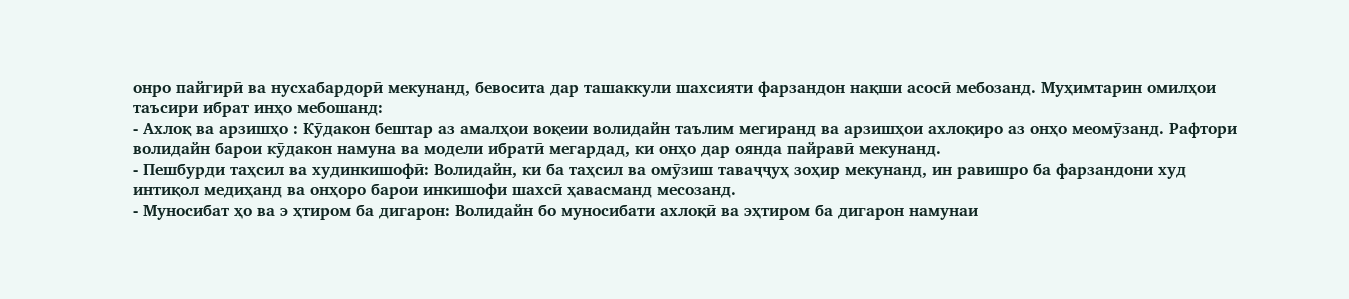онро пайгирӣ ва нусхабардорӣ мекунанд, бевосита дар ташаккули шахсияти фарзандон нақши асосӣ мебозанд. Муҳимтарин омилҳои таъсири ибрат инҳо мебошанд:
- Ахлоқ ва арзишҳо : Кӯдакон бештар аз амалҳои воқеии волидайн таълим мегиранд ва арзишҳои ахлоқиро аз онҳо меомӯзанд. Рафтори волидайн барои кӯдакон намуна ва модели ибратӣ мегардад, ки онҳо дар оянда пайравӣ мекунанд.
- Пешбурди таҳсил ва худинкишофӣ: Волидайн, ки ба таҳсил ва омӯзиш таваҷҷуҳ зоҳир мекунанд, ин равишро ба фарзандони худ интиқол медиҳанд ва онҳоро барои инкишофи шахсӣ ҳавасманд месозанд.
- Муносибат ҳо ва э ҳтиром ба дигарон: Волидайн бо муносибати ахлоқӣ ва эҳтиром ба дигарон намунаи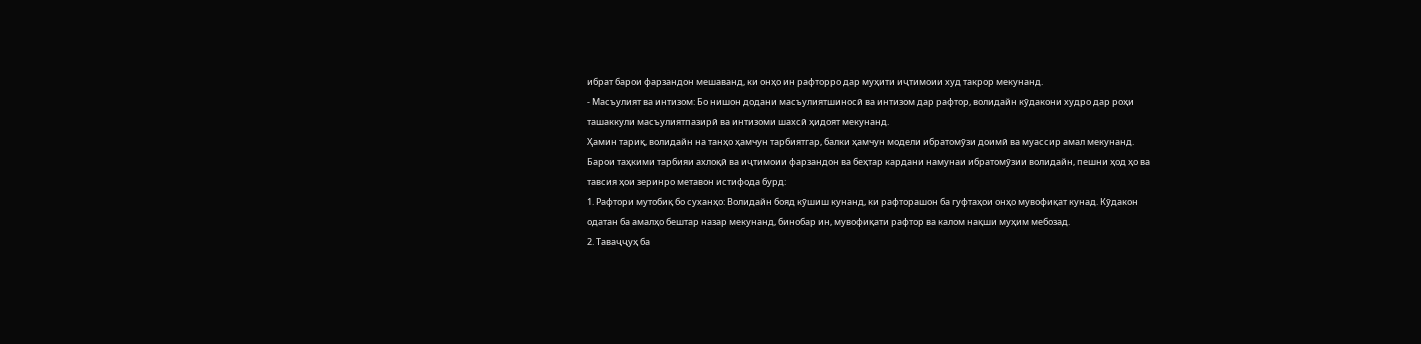ибрат барои фарзандон мешаванд, ки онҳо ин рафторро дар муҳити иҷтимоии худ такрор мекунанд.
- Масъулият ва интизом: Бо нишон додани масъулиятшиносӣ ва интизом дар рафтор, волидайн кӯдакони худро дар роҳи ташаккули масъулиятпазирӣ ва интизоми шахсӣ ҳидоят мекунанд.
Ҳамин тариқ, волидайн на танҳо ҳамчун тарбиятгар, балки ҳамчун модели ибратомӯзи доимӣ ва муассир амал мекунанд.
Барои таҳкими тарбияи ахлоқӣ ва иҷтимоии фарзандон ва беҳтар кардани намунаи ибратомӯзии волидайн, пешни ҳод ҳо ва тавсия ҳои зеринро метавон истифода бурд:
1. Рафтори мутобиқ бо суханҳо: Волидайн бояд кӯшиш кунанд, ки рафторашон ба гуфтаҳои онҳо мувофиқат кунад. Кӯдакон одатан ба амалҳо бештар назар мекунанд, бинобар ин, мувофиқати рафтор ва калом нақши муҳим мебозад.
2. Таваҷҷуҳ ба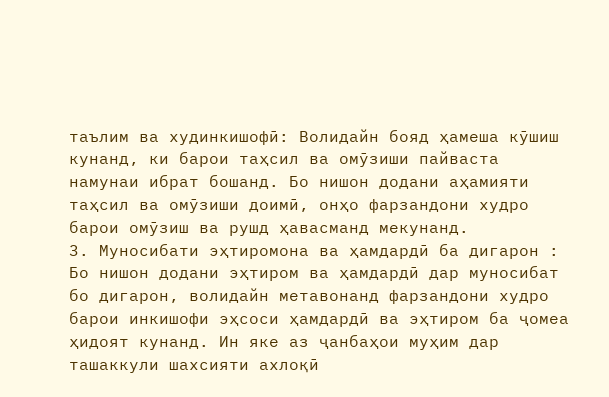таълим ва худинкишофӣ: Волидайн бояд ҳамеша кӯшиш кунанд, ки барои таҳсил ва омӯзиши пайваста намунаи ибрат бошанд. Бо нишон додани аҳамияти таҳсил ва омӯзиши доимӣ, онҳо фарзандони худро барои омӯзиш ва рушд ҳавасманд мекунанд.
3. Муносибати эҳтиромона ва ҳамдардӣ ба дигарон : Бо нишон додани эҳтиром ва ҳамдардӣ дар муносибат бо дигарон, волидайн метавонанд фарзандони худро барои инкишофи эҳсоси ҳамдардӣ ва эҳтиром ба ҷомеа ҳидоят кунанд. Ин яке аз ҷанбаҳои муҳим дар ташаккули шахсияти ахлоқӣ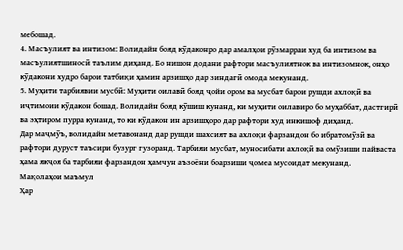мебошад.
4. Масъулият ва интизом: Волидайн бояд кӯдаконро дар амалҳои рӯзмарраи худ ба интизом ва масъулиятшиносӣ таълим диҳанд. Бо нишон додани рафтори масъулиятнок ва интизомнок, онҳо кӯдакони худро барои татбиқи ҳамин арзишҳо дар зиндагӣ омода мекунанд.
5. Муҳити тарбиявии мусбӣ: Муҳити оилавӣ бояд ҷойи ором ва мусбат барои рушди ахлоқӣ ва иҷтимоии кӯдакон бошад. Волидайн бояд кӯшиш кунанд, ки муҳити оилавиро бо муҳаббат, дастгирӣ ва эҳтиром пурра кунанд, то ки кӯдакон ин арзишҳоро дар рафтори худ инкишоф диҳанд.
Дар маҷмӯъ, волидайн метавонанд дар рушди шахсият ва ахлоқи фарзандон бо ибратомӯзӣ ва рафтори дуруст таъсири бузург гузоранд. Тарбияи мусбат, муносибати ахлоқӣ ва омӯзиши пайваста ҳама якҷоя ба тарбияи фарзандон ҳамчун аъзоёни боарзиши ҷомеа мусоидат мекунанд.
Мақолаҳои маъмул
Ҳар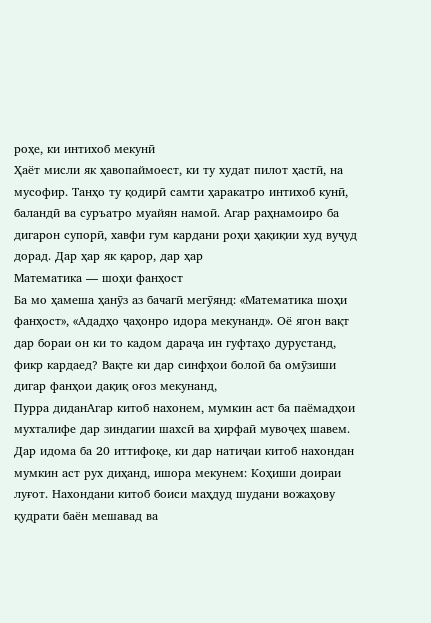роҳе, ки интихоб мекунӣ
Ҳаёт мисли як ҳавопаймоест, ки ту худат пилот ҳастӣ, на мусофир. Танҳо ту қодирӣ самти ҳаракатро интихоб кунӣ, баландӣ ва суръатро муайян намоӣ. Агар раҳнамоиро ба дигарон супорӣ, хавфи гум кардани роҳи ҳақиқии худ вуҷуд дорад. Дар ҳар як қарор, дар ҳар
Математика — шоҳи фанҳост
Ба мо ҳамеша ҳанӯз аз бачагӣ мегӯянд: «Математика шоҳи фанҳост», «Ададҳо ҷаҳонро идора мекунанд». Оё ягон вақт дар бораи он ки то кадом дараҷа ин гуфтаҳо дурустанд, фикр кардаед? Вақте ки дар синфҳои болоӣ ба омӯзиши дигар фанҳои дақиқ оғоз мекунанд,
Пурра диданАгар китоб нахонем, мумкин аст ба паёмадҳои мухталифе дар зиндагии шахсӣ ва ҳирфаӣ мувоҷеҳ шавем.
Дар идома ба 20 иттифоқе, ки дар натиҷаи китоб нахондан мумкин аст рух диҳанд, ишора мекунем: Коҳиши доираи луғот. Нахондани китоб боиси маҳдуд шудани вожаҳову қудрати баён мешавад ва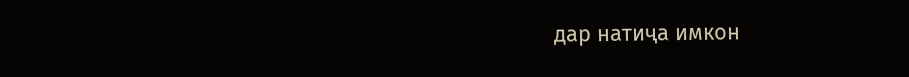дар натиҷа имкон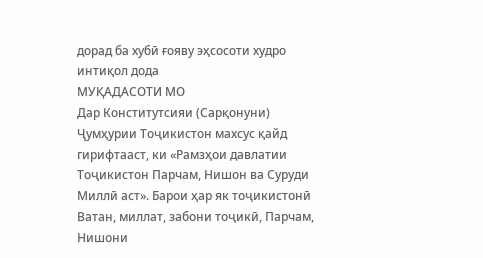дорад ба хубӣ ғояву эҳсосоти худро интиқол дода
МУҚАДАСОТИ МО
Дар Конститутсияи (Сарқонуни) Ҷумҳурии Тоҷикистон махсус қайд гирифтааст, ки «Рамзҳои давлатии Тоҷикистон Парчам, Нишон ва Суруди Миллӣ аст». Барои ҳар як тоҷикистонӣ Ватан, миллат, забони тоҷикӣ, Парчам, Нишони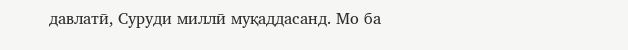давлатӣ, Суруди миллӣ муқаддасанд. Мо ба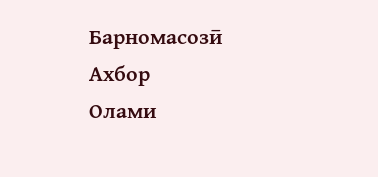Барномасозӣ
Ахбор
Олами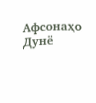Афсонаҳо
Дунё